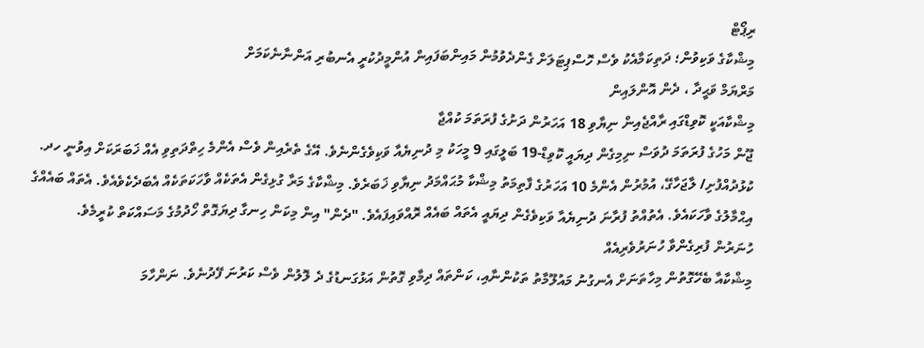ރިޕޯޓް
މިޝްކާގެ ވަކިވުން؛ ދަތިކަމާއެކު ވެސް ހޮސްޕިޓަލަށް ގެންދެވުމުން މައިންބަފައިން އުންމީދުކުރީ އެނބުރި އަންނާނެކަމަށް
މަރްޔަމް ވަޙީދާ ، ދެން އޮންލައިން
މިޝްކާއަކީ ކޮވިޑްގައި ރާއްޖެއިން ނިޔާވި 18 އަހަރުން ދަށުގެ ފުރަތަމަ ކުއްޖާ
ޖޫން މަހުގެ ފުރަތަމަ ދުވަސް ނިމިގެން ދިޔައީ ކޮވިޑް-19 ބަލީގައި 9 މީހަކު މި ދުނިޔެއާ ވަކިވެގެންނެވެ. އޭގެ ތެރެއިން ވެސް އެންމެ ހިތްދަތިވި އެއް ޚަބަރަކަށް އިވުނީ ހދ. ކުޅުދުއްފުށި/ ލާޖަހާގޭ، އުމުރުން އެންމެ 10 އަހަރުގެ ފާތިމަތު މިޝްކާ މުޙައްމަދު ނިޔާވި ޚަބަރެވެ. މިޝްކާގެ މަރާ ގުޅިގެން އެތަކެއް ވާހަކަތަކެއް އެބަދެކެވެއެވެ. އެތައް ބައެއްގެ އިޙްމާލުގެ ވާހަކައެވެ. އެތުއްތު ފުރާނަ ދުނިޔެއާ ވަކިވެގެން ދިޔައީ އެތައް ބައެއް ރޮއްވައިފައެވެ. "ދެން" އިން މިކަން ހިނގާ ދިޔަގޮތް ހޯދުމުގެ މަސައްކަތް ކުރީމެވެ.
ހުނަރުން ފުރިގެންވާ ހުނަރުވެރިއެއް
މިޝްކާއާ ބެހޭގޮތުން މިހާތަނަށް އެނގުނު މައުލޫމާތު ތަކުންނާއި، ކަންތައް ދިމާވި ގޮތުން އަޅުގަނޑުގެ ދެ ލޮލުން ވެސް ކަރުނަ ފޭދުނެވެ. ނަންހާމަ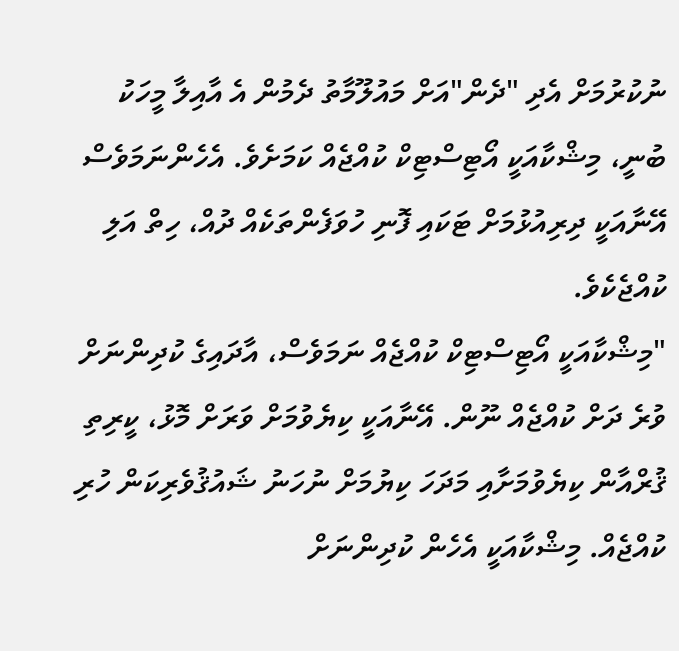ނުކުރުމަށް އެދި "ދެން"އަށް މައުލޫމާތު ދެމުން އެ އާއިލާ މީހަކު ބުނީ، މިޝްކާއަކީ އޯޓިސްޓިކް ކުއްޖެއް ކަމަށެވެ. އެހެންނަމަވެސް އޭނާއަކީ ދިރިއުޅުމަށް ޓަކައި ފޮނި ހުވަފެންތަކެއް ދުއް، ހިތް އަލި ކުއްޖެކެވެ.
"މިޝްކާއަކީ އޯޓިސްޓިކް ކުއްޖެއް ނަމަވެސް، އާދައިގެ ކުދިންނަށް ވުރެ ދަށް ކުއްޖެއް ނޫން. އޭނާއަކީ ކިޔެވުމަށް ވަރަށް މޮޅު، ކީރިތި ޤުރްއާން ކިޔެވުމަށާއި މަދަހަ ކިޔުމަށް ނުހަނު ޝައުޤުވެރިކަން ހުރި ކުއްޖެއް. މިޝްކާއަކީ އެހެން ކުދިންނަށް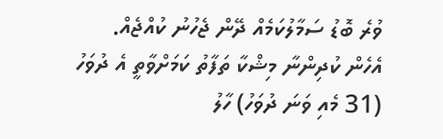ވުރެ ބޮޑު ސަމާލުކަމެއް ދޭން ޖެހުނު ކުއްޖެއް. އެހެން ކުދިންނާ މިޝްކާ ތަފާތު ކަމަށްވާތީ އެ ދުވަހު (31 މެއި ވަނަ ދުވަހު) ހާލު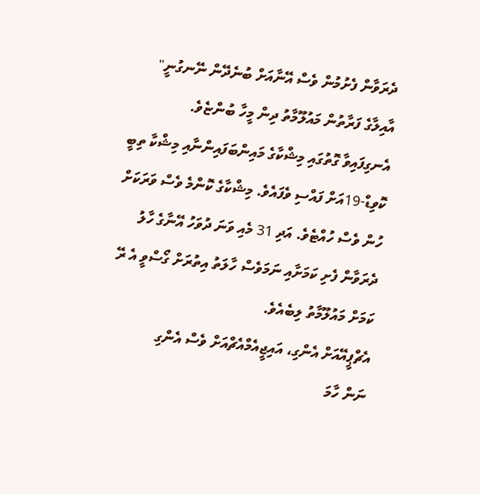ދެރަވާން ފެށުމުން ވެސް އޭނާއަށް ބުނެދޭން ނޭނގުނީ" އާއިލާގެ ފަރާތުން މައުލޫމާތު ދިން މީހާ ބުންޏެވެ.
އެނގިފައިވާ ގޮތުގައި މިޝްކާގެ މައިންބަފައިންނާއި މިޝްކާ ތިބީ ކޮވިޑް-19އަށް ފައްސި ވެފައެވެ. މިޝްކާގެ ކޮންމެ ވެސް ވަރަކަށް ހުން ވެސް ހުއްޓެވެ. އަދި 31 މެއި ވަނަ ދުވަހު އޭނާގެ ހާލު ދެރަވާން ފެށި ކަމަށާއި ނަމަވެސް ހާލަތު އިތުރަށް ގޯސްވީ އެ ރޭ ކަމަށް މައުލޫމާތު ލިބެއެވެ.
އެޗްޕީއޭއަށް އެންގި، އައިޖީއެމްއެޗްއަށް ވެސް އެންގި
ނަން ހާމަ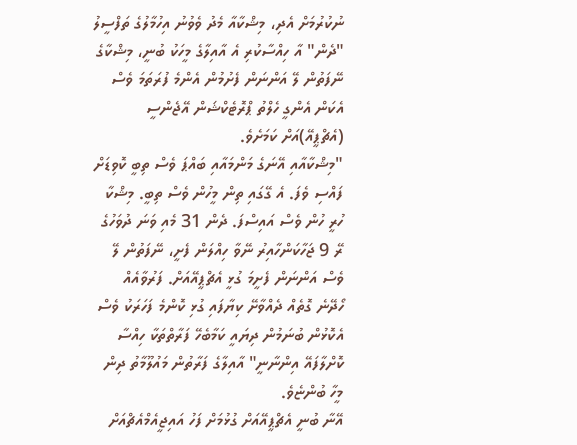ނުކުރުމަށް އެދި، މިޝްކާއާ މެދު ވެވުނު އިހުމާލުގެ ތަފްސީލު "ދެން" އާ ހިއްސާކުރި އެ އާއިލާގެ މީހަކު ބުނީ، މިޝްކާގެ ނޭފަތުން ލޭ އަންނަން ފެށުމުން އެންމެ ފުރަތަމަ ވެސް އެކަން އެންގީ ހެލްތު ޕްރޮޓެކްޝަން އޭޖެންސީ (އެޗްޕީއޭ)އަށް ކަމަށެވެ.
"މިޝްކާއާއި އޭނަގެ މަންމައާއި ބައްޕަ ވެސް ތިބީ ކޮވިޑަށް ފައްސި ވެފަ. އެ ގޭގައި ތިން މީހުން ވެސް ތިބީ. މިޝްކާ ހުރީ ހުން ވެސް އައިސްފަ. ދެން 31 މެއި ވަނަ ދުވަހުގެ ރޭ 9 ޖަހާކަންހާއިރު ނޭވާ ހިއްލަން ފެށީ، ނޭފަތުން ލޭ ވެސް އަންނަން ފެށީމަ ގުޅީ އެޗްޕީއޭއަށް. ފަރުވާއެއް ހޯދޭނެ ގޮތެއް ދެއްވާށޭ ކިޔާފައި ގުޅި ކޮންމެ ފަހަރަކު ވެސް އެކޮޅުން ބުނަމުން ދިޔައީ ކަމާބެހޭ ފަރާތްތަކާ ހިއްސާ ކޮށްލާފައޭ އިންނާނީ" އާއިލާގެ ފަރާތުން މައުލޫމާތު ދިން މީހާ ބުންޏެވެ.
އޭނާ ބުނީ އެޗްޕީއޭއަށް ގުޅުމަށް ފަހު އައިޖީއެމްއެޗްއަށް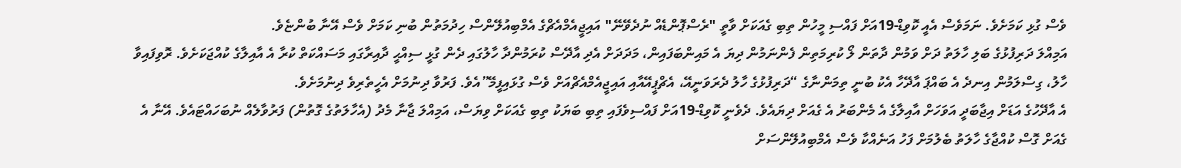ވެސް ގުޅި ކަމަށެވެ. ނަމަވެސް އެއީ ކޮވިޑް-19އަށް ފައްސި މީހުން ތިބި ގެއަކަށް ވާތީ "ރެސްޕޮންޑެއް ނުދެވޭނޭ" އައިޖީއެމްއެޗްގެ އެމްބިއުލޭންސް ހިދުމަތުން ބުނި ކަމަށް ވެސް އޭނާ ބުންޏެވެ.
އަމިއްލަ ދަރިފުޅުގެ ބަލި ހާލަތު ދަށް ވަމުން ދާތަން ލޯ ކުރިމަތިން ފެންނަމުން ދިޔަ އެ މައިންބަފައިން، މަދަދަށް އެދި އާދޭސް ކުރަމުންދާ ހާލުގައި ދެން ގުޅީ ސިއްޙީ ދާއިރާގައި މަސައްކަތް ކުރާ އެ އާއިލާގެ ކުއްޖަކަށެވެ. ރޮވިފައިވާ ހާލު، ގިސްލަމުން އިނދެ އެ ބައްޕަ އާދޭހާ އެކު ބުނީ ތިމަންނާގެ “ދަރިފުޅުގެ ހާލު ދެރަވަނީއޭ، އެޗްޕީއޭއާއި އައިޖީއެމްއެޗްއަށް ވެސް ގުޅައިފީމޭ”އެވެ. ފަރުވާ ދިނުމަށް އެހީތެރިވެ ދިނުމަށެވެ.
އެ އާދޭހުގެ އަޑަށް އިޖާބަދީ އަވަހަށް އާއިލާގެ އެ މެންބަރު އެ ގެއަށް ދިޔައެވެ. ދެވެނީ ކޮވިޑް-19އަށް ފައްސިވެފައި ތިބި ބަޔަކު ތިބި ގެއަކަށް ވިޔަސް، އަމިއްލަ ޖާނާ މެދު (އެހާލަތުގެ ގޮތުން) ފަރުވާލެއް ނުބަހައްޓައެވެ. އޭނާ އެ ގެއަށް ގޮސް ކުއްޖާގެ ހާލަތު ބެލުމަށް ފަހު އަނެއްކާ ވެސް އެމްބިއުލޭންސަށް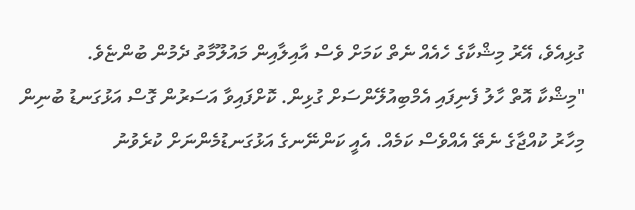ގުޅިއެވެ، އޭރު މިޝްކާގެ ހެއެއް ނެތް ކަމަށް ވެސް އާއިލާއިން މައުލޫމާތު ދެމުން ބުންޏެވެ.
"މިޝްކާ އޮތް ހާލު ފެނިފައި އެމްބިއުލޭންސަށް ގުޅިން. ކޮށްފައިވާ އަސަރުން ގޮސް އަޅުގަނޑު ބުނިން މިހާރު ކުއްޖާގެ ނެތޭ އެއްވެސް ކަމެއް. އެއީ ކަންނޭނގެ އަޅުގަނޑުމެންނަށް ކުރެވުނު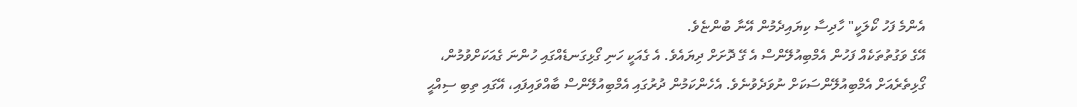އެންމެ ފަހު ކޯލަކީ" ހާދިސާ ކިޔައިދެމުން އޭނާ ބުންޏެވެ.
އޭގެ ވަގުތުތަކެއް ފަހުން އެމްބިއުލޭންސް އެ ގޭ ދޮށަށް ދިޔައެވެ. އެ ގެއަކީ ހަނި ގޯޅިގަނޑެއްގައި ހުންނަ ގެއަކަށްވުމުން، ގޯޅިތެރެއަށް އެމްބިއުލޭންސަކަށް ނުވަދެވުނެވެ. އެހެންކަމުން ދުރުގައި އެމްބިއުލޭންސް ބާއްވައިފައި، އޭގައި ތިބި ސިއްޙީ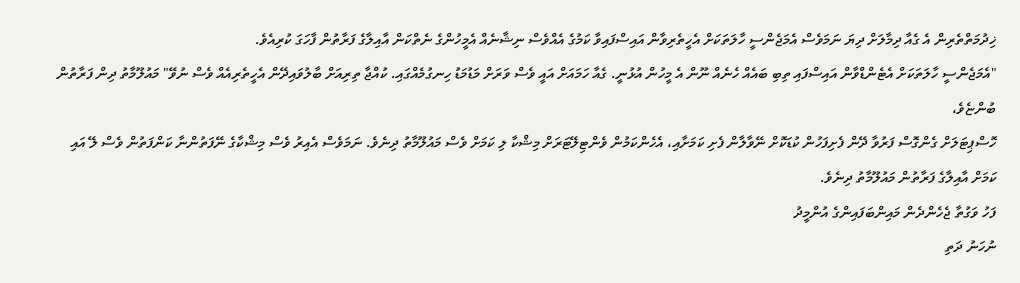ޚިދުމަތްތެރިން އެ ގެއާ ދިމާލަށް ދިޔަ ނަމަވެސް އެމަޖެންސީ ހާލަތަކަށް އެހީތެރިވާން އައިސްފައިވާ ކަމުގެ އެއްވެސް ނިޝާނެއް އެމީހުންގެ ނެތްކަން އާއިލާގެ ފަރާތުން ފާހަގަ ކުރިއެވެ.
"އެމަޖެންސީ ހާލަތަކަށް އެޓެންޑްވާން އައިސްފައި ތިބި ބައެއް ހެނެއް ނޫން އެ މީހުން އުޅުނީ. ގެއާ ހަމައަށް އައީ ވެސް ވަރަށް މަޑުމަޑު ހިނގުމެއްގައި. ކުއްޖާ ތިރިއަށް ބާލުވައިދޭން އެހީތެރިއެއް ވެސް ނުވޭ" މައުލޫމާތު ދިން ފަރާތުން ބުންޏެވެ،
ހޮސްޕިޓަލަށް ގެންގޮސް ފަރުވާ ދޭން ފެށިފަހުން ކުޑަކޮށް ނޭވާލާން ފެށި ކަމަށާއި، އެހެންކަމުން ވެންޓިލޭޓަރަށް މިޝްކާ ލި ކަމަށް ވެސް މައުލޫމާތު ދިނެވެ. ނަމަވެސް އެއިރު ވެސް މިޝްކާގެ ނޭފަތުންނާ ކަންފަތުން ވެސް ލޭ އައި ކަމަށް އާއިލާގެ ފަރާތުން މައުލޫމާތު ދިނެވެ.
ފަހު ވަގުތާ ޖެހެންދެން މައިންބަފައިންގެ އުންމީދު
ނުހަނު ދަތި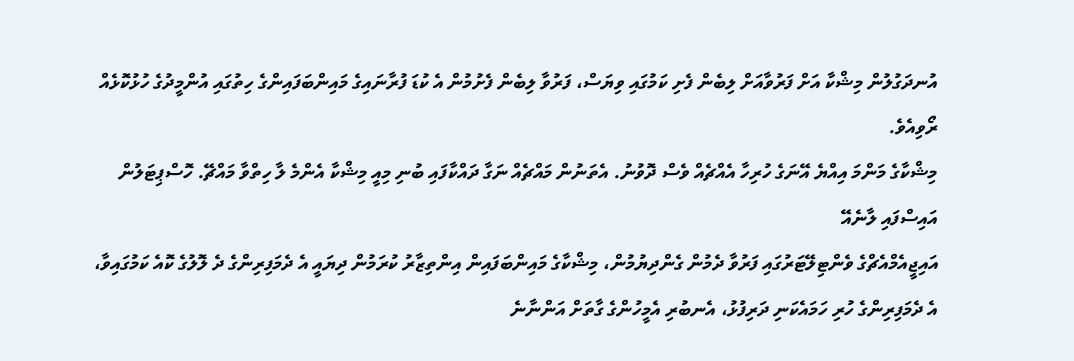އުނދަގުލުން މިޝްކާ އަށް ފަރުވާއަށް ލިބެން ފެށި ކަމުގައި ވިޔަސް، ފަރުވާ ލިބެން ފެށުމުން އެ ކުޑަ ފުރާނައިގެ މައިންބަފައިންގެ ހިތުގައި އުންމީދުގެ ހުޅުކޮޅެއް ރޯވިއެވެ.
މިޝްކާގެ މަންމަ އިއްޔެ އޭނަގެ ހުރިހާ އެއްޗެއް ވެސް ދޮވުނު. އެތަނުން މައްޗެއް ނަގާ ދައްކާފައި ބުނި މިއީ މިޝްކާ އެންމެ ލާ ހިތްވާ މައްޗޭ. ހޮސްޕިޓަލުން އައިސްފައި ލާނެއޭ
އައިޖީއެމްއެޗްގެ ވެންޓިލޭޓަރުގައި ފަރުވާ ދެމުން ގެންދިޔުމުން، މިޝްކާގެ މައިންބަފައިން އިންތިޒާރު ކުރަމުން ދިޔައީ އެ ދެމަފިރިންގެ ދެ ލޮލުގެ ކޮއެ ކަމުގައިވާ، އެ ދެމަފިރިންގެ ހުރި ހަމައެކަނި ދަރިފުޅު، އެނބުރި އެމީހުންގެ ގާތަށް އަންނާނެ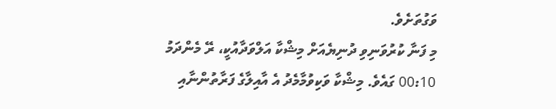ވަގުތަށެވެ.
މި ފަނާ ކުރުވަނިވި ދުނިޔެއަށް މިޝްކާ އަލްވަދާއުކީ، ރޭ މެންދަމު 00:10 ގައެވެ. މިޝްކާ ވަކިވުމާމެދު އެ އާއިލާގެ ފަރާތުންނާއި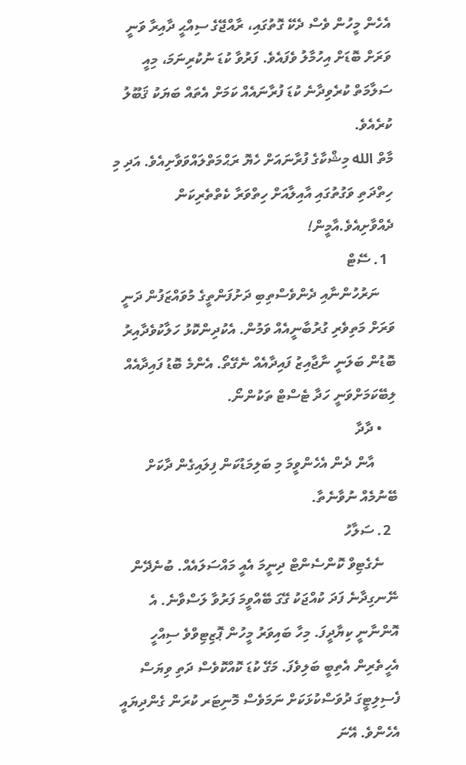އެހެން މީހުން ވެސް ދެކޭ ގޮތުގައި، ރާއްޖޭގެ ސިއްޙީ ދާއިރާ ވަނީ ވަރަށް ބޮޑަށް އިހުމާލު ވެފައެވެ. ފަރުވާ ކުޑަ ނުކުރިނަމަ، މިއީ ސަލާމަތް ކުރެވިދާނެ ކުޑަ ފުރާނައެއް ކަމަށް އެތައް ބަޔަކު ޤަބޫލު ކުރެއެވެ.
މާތް الله މިޝްކާގެ ފުރާނައަށް ހެޔޮ ރަޙްމަތްލައްވަވާށިއެވެ. އަދި މި ހިތްދަތި ވަގުތުގައި އާއިލާއަށް ހިތްވަރާ ކެތްތެރިކަން ދެއްވާށިއެވެ.އާމީން!
  1. ސޭޓް
    ނަރުހުންނާއި ދެންވެސްތިބި ދަށުފަންތީގެ މުވައްޒަފުން ދަނީ ވަރަށް މަތިވެރި ގުރުބާނީއެއް ވަމުން. އެކުދިންކޮޅު ހަލާކުވެދާއިރު ބޮޑުން ބަލަނީ ނާޖާއިޒު ފައިދާއެއް ނެގޭތޯ. އެންމެ ބޮޑު ފައިދާއެއް ލިބޭކަމަށްވަނީ ހަދާ ޓެސްޓް ތަކުންނޯ.
    • ދާދާ
      އާން ދެން އެހެންވީމަ މި ބަލިމަޑުކަން ފިލައިގެން ދާކަށް ބޭނުމެއް ނުވާނެތާ.
  2. ސަލާހު
    ނެގެޓިވް ކޮންސެންޓް ދިނީމަ އެއީ މައްސަލައެއް. ބުނެދޭން ނޭނގިދާނެ ފަދަ ކުއްޖަކު ގޭގަ ބޭއްވީމަ ފަރުވާ ލަސްވާނެ. އެ އޮންނާނީ ކިޔާދީފަ. މިހާ ބައިވަރު މީހުން ޕޮޒިޓިވްވެ ސިއްހީ އެހީތެރިން އެތިބީ ބަލިވެފަ. މަގޭ ކުޑަ ކޮއްކޮވެސް ދަތި ވިޔަސް ފެސިލިޓީގަ ދުވަސްކުޅަކަށް ނަމަވެސް މޮނިޓަރ ކުރަން ގެންދިޔައީ އެހެންވެ. އޭނަ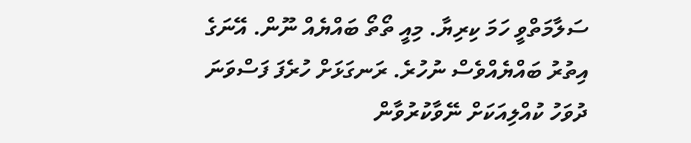ސަލާމަތްވީ ހަމަ ކިރިޔާ. މިއީ ތޯތޯ ބައްޔެއް ނޫން. އޭނަގެ އިތުރު ބައްޔެއްވެސް ނުހުރެ. ރަނގަޅަށް ހުރެފަ ފަސްވަނަ ދުވަހު ކުއްލިއަކަށް ނޭވާކުރުވާން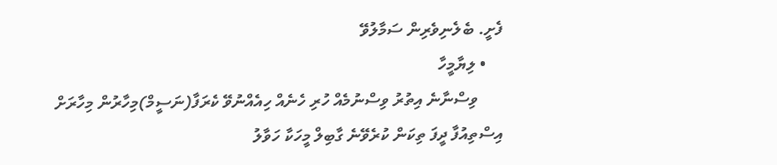ފެށީ. ބެލެނިވެރިން ސަމާލުވޭ
    • ލިޔާމީހާ
      ވިސްނާނެ އިތުރު ވިސްނުމެއް ހުރި ހެނެއް ހިއެއްނުވޭ ކެރަފާ(ނަސީމް)މިހާރުން މިހާރަށް އިސްތިއުފާ ދީފަ ތިކަން ކުރެވޭނެ ގާބިލް މީހަކާ ހަވާލު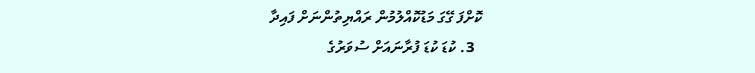ކޮށްފަ ގޭގަ މަޑުކޮއްލުމުން ރައްޔިތުންނަށް ފައިދާ
  3. ކުޑަ ކުޑަ ފުރާނައަށް ސުވަރުގެ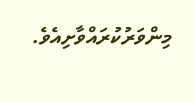މިންވަރުކުރައްވާށިއެވެ.